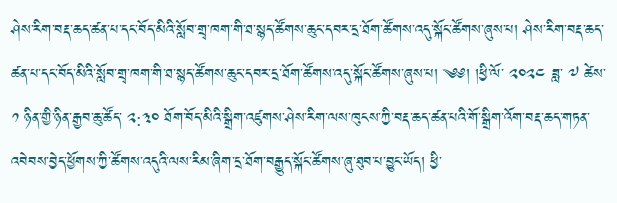ཤེས་རིག་བརྡ་ཆད་ཚན་པ་དང་བོད་མིའི་སློབ་གྲྭ་ཁག་གི་ཐ་སྙད་ཚོགས་ཆུང་དབར་དྲ་ཐོག་ཚོགས་འདུ་སྐོང་ཚོགས་ཞུས་པ། ཤེས་རིག་བརྡ་ཆད་ཚན་པ་དང་བོད་མིའི་སློབ་གྲྭ་ཁག་གི་ཐ་སྙད་ཚོགས་ཆུང་དབར་དྲ་ཐོག་ཚོགས་འདུ་སྐོང་ཚོགས་ཞུས་པ། ༄༅། །ཕྱི་ལོ་ ༢༠༢༤ ཟླ་ ༧ ཚེས་ ༡ ཉིན་གྱི་ཉིན་རྒྱབ་ཆུ་ཚོད་ ༢:༣༠ ཐོག་བོད་མིའི་སྒྲིག་འཛུགས་ཤེས་རིག་ལས་ཁུངས་ཀྱི་བརྡ་ཆད་ཚན་པའི་གོ་སྒྲིག་འོག་བརྡ་ཆད་གཏན་འབེབས་བྱེད་ཕྱོགས་ཀྱི་ཚོགས་འདུའི་ལས་རིམ་ཞིག་དྲ་ཐོག་བརྒྱུད་སྐོང་ཚོགས་ཞུ་ཐུབ་པ་བྱུང་ཡོད། ཕྱི་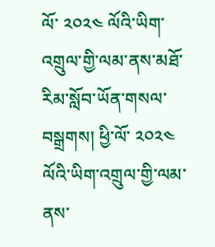ལོ་ ༢༠༢༤ ལོའི་ཡིག་འགྲུལ་གྱི་ལམ་ནས་མཐོ་རིམ་སློབ་ཡོན་གསལ་བསྒྲགས། ཕྱི་ལོ་ ༢༠༢༤ ལོའི་ཡིག་འགྲུལ་གྱི་ལམ་ནས་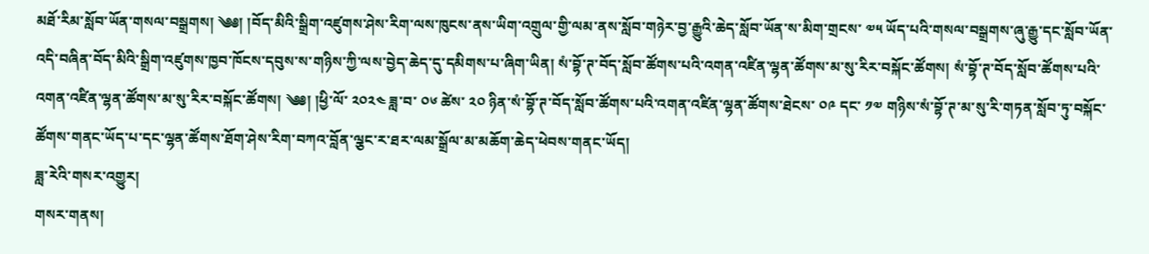མཐོ་རིམ་སློབ་ཡོན་གསལ་བསྒྲགས། ༄༅། །བོད་མིའི་སྒྲིག་འཛུགས་ཤེས་རིག་ལས་ཁུངས་ནས་ཡིག་འགྲུལ་གྱི་ལམ་ནས་སློབ་གཉེར་བྱ་རྒྱུའི་ཆེད་སློབ་ཡོན་ས་མིག་གྲངས་ ༧༥ ཡོད་པའི་གསལ་བསྒྲགས་ཞུ་རྒྱུ་དང་སློབ་ཡོན་འདི་བཞིན་བོད་མིའི་སྒྲིག་འཛུགས་ཁྱབ་ཁོངས་དབུས་ས་གཉིས་ཀྱི་ལས་བྱེད་ཆེད་དུ་དམིགས་པ་ཞིག་ཡིན། སཾ་བྷོ་ཊ་བོད་སློབ་ཚོགས་པའི་འགན་འཛིན་ལྷན་ཚོགས་མ་སུ་རིར་བསྐོང་ཚོགས། སཾ་བྷོ་ཊ་བོད་སློབ་ཚོགས་པའི་འགན་འཛིན་ལྷན་ཚོགས་མ་སུ་རིར་བསྐོང་ཚོགས། ༄༅། །ཕྱི་ལོ་ ༢༠༢༤ ཟླ་བ་ ༠༦ ཚེས་ ༢༠ ཉིན་སཾ་བྷོ་ཊ་བོད་སློབ་ཚོགས་པའི་འགན་འཛིན་ལྷན་ཚོགས་ཐེངས་ ༠༩ དང་ ༡༧ གཉིས་སཾ་བྷོ་ཊ་མ་སུ་རི་གཏན་སློབ་ཏུ་བསྐོང་ཚོགས་གནང་ཡོད་པ་དང་ལྷན་ཚོགས་ཐོག་ཤེས་རིག་བཀའ་བློན་ལྕང་ར་ཐར་ལམ་སྒྲོལ་མ་མཆོག་ཆེད་ཕེབས་གནང་ཡོད།
ཟླ་རེའི་གསར་འགྱུར།
གསར་གནས།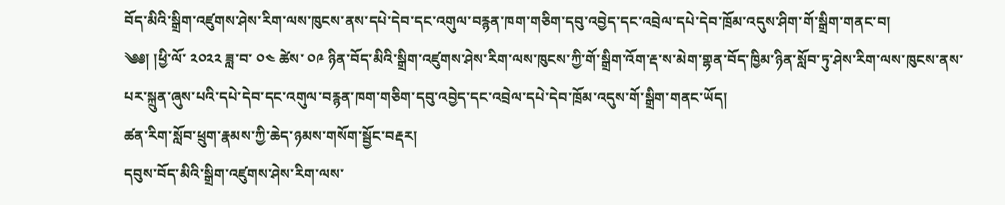བོད་མིའི་སྒྲིག་འཛུགས་ཤེས་རིག་ལས་ཁུངས་ནས་དཔེ་དེབ་དང་འགུལ་བརྙན་ཁག་གཅིག་དབུ་འབྱེད་དང་འབྲེལ་དཔེ་དེབ་ཁྲོམ་འདུས་ཤིག་གོ་སྒྲིག་གནང་བ།
༄༅། །ཕྱི་ལོ་ ༢༠༢༢ ཟླ་བ་ ༠༤ ཚེས་ ༠༩ ཉིན་བོད་མིའི་སྒྲིག་འཛུགས་ཤེས་རིག་ལས་ཁུངས་ཀྱི་གོ་སྒྲིག་འོག་རྡ་ས་མེག་གྷན་བོད་ཁྱིམ་ཉིན་སློབ་ཏུ་ཤེས་རིག་ལས་ཁུངས་ནས་པར་སྐྲུན་ཞུས་པའི་དཔེ་དེབ་དང་འགུལ་བརྙན་ཁག་གཅིག་དབུ་འབྱེད་དང་འབྲེལ་དཔེ་དེབ་ཁྲོམ་འདུས་གོ་སྒྲིག་གནང་ཡོད།
ཚན་རིག་སློབ་ཕྲུག་རྣམས་ཀྱི་ཆེད་ཉམས་གསོག་སྦྱོང་བརྡར།
དབུས་བོད་མིའི་སྒྲིག་འཛུགས་ཤེས་རིག་ལས་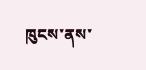ཁུངས་ནས་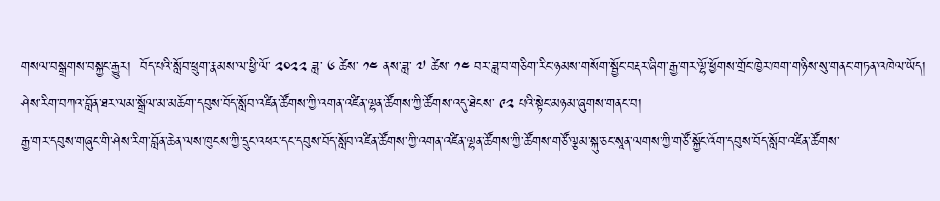གསལ་བསྒྲགས་བསྐྱང་རྒྱུར།  བོད་པའི་སློབ་ཕྲུག་རྣམས་ལ་ཕྱི་ལོ་ ༢༠༢༢ ཟླ་ ༦ ཚེས་ ༡༤ ནས་ཟླ་ ༧ ཚེས་ ༡༤ བར་ཟླ་བ་གཅིག་རིང་ཉམས་གསོག་སྦྱོང་བརྡར་ཞིག་རྒྱ་གར་ལྷོ་ཕྱོགས་གྲོང་ཁྱེར་ཁག་གཉིས་སུ་གནང་གཏན་འཁེལ་ཡོད།
ཤེས་རིག་བཀའ་བློན་ཐར་ལམ་སྒྲོལ་མ་མཆོག་དབུས་བོད་སློབ་འཛིན་ཚོགས་ཀྱི་འགན་འཛིན་ལྷན་ཚོགས་ཀྱི་ཚོགས་འདུ་ཐེངས་ ༩༢ པའི་སྟེང་མཉམ་ཞུགས་གནང་བ།
རྒྱ་གར་དབུས་གཞུང་གི་ཤེས་རིག་བློན་ཆེན་ལས་ཁུངས་ཀྱི་དྲུང་འཕར་དང་དབུས་བོད་སློབ་འཛིན་ཚོགས་ཀྱི་འགན་འཛིན་ལྷན་ཚོགས་ཀྱི་ཚོགས་གཙོ་ལྕམ་སྐུ་ཅང་སཱན་ལགས་ཀྱི་གཙོ་སྐྱོང་འོག་དབུས་བོད་སློབ་འཛིན་ཚོགས་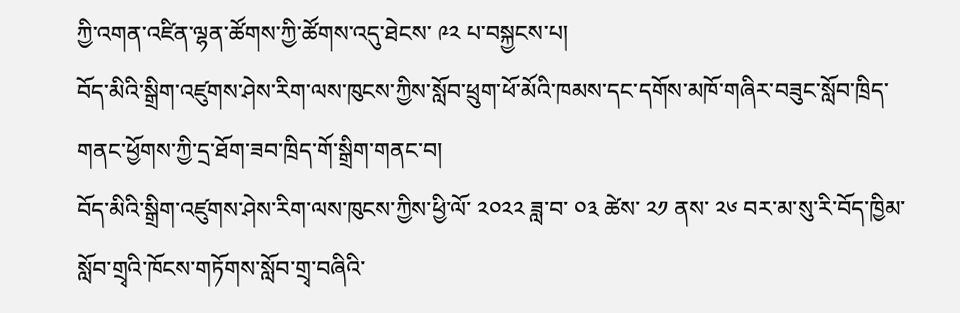ཀྱི་འགན་འཛིན་ལྷན་ཚོགས་ཀྱི་ཚོགས་འདུ་ཐེངས་ ༩༢ པ་བསྐྱངས་པ།
བོད་མིའི་སྒྲིག་འཛུགས་ཤེས་རིག་ལས་ཁུངས་ཀྱིས་སློབ་ཕྲུག་ཕོ་མོའི་ཁམས་དང་དགོས་མཁོ་གཞིར་བཟུང་སློབ་ཁྲིད་གནང་ཕྱོགས་ཀྱི་དྲ་ཐོག་ཟབ་ཁྲིད་གོ་སྒྲིག་གནང་བ།
བོད་མིའི་སྒྲིག་འཛུགས་ཤེས་རིག་ལས་ཁུངས་ཀྱིས་ཕྱི་ལོ་ ༢༠༢༢ ཟླ་བ་ ༠༣ ཚེས་ ༢༡ ནས་ ༢༦ བར་མ་སུ་རི་བོད་ཁྱིམ་སློབ་གྲྭའི་ཁོངས་གཏོགས་སློབ་གྲྭ་བཞིའི་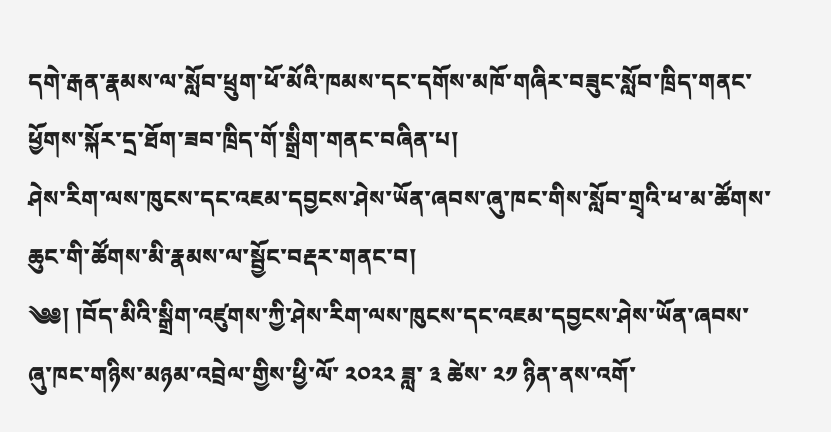དགེ་རྒན་རྣམས་ལ་སློབ་ཕྲུག་ཕོ་མོའི་ཁམས་དང་དགོས་མཁོ་གཞིར་བཟུང་སློབ་ཁྲིད་གནང་ཕྱོགས་སྐོར་དྲ་ཐོག་ཟབ་ཁྲིད་གོ་སྒྲིག་གནང་བཞིན་པ།
ཤེས་རིག་ལས་ཁུངས་དང་འཇམ་དབྱངས་ཤེས་ཡོན་ཞབས་ཞུ་ཁང་གིས་སློབ་གྲྭའི་ཕ་མ་ཚོགས་ཆུང་གི་ཚོགས་མི་རྣམས་ལ་སྦྱོང་བརྡར་གནང་བ།
༄༅། །བོད་མིའི་སྒྲིག་འཛུགས་ཀྱི་ཤེས་རིག་ལས་ཁུངས་དང་འཇམ་དབྱངས་ཤེས་ཡོན་ཞབས་ཞུ་ཁང་གཉིས་མཉམ་འབྲེལ་གྱིས་ཕྱི་ལོ་ ༢༠༢༢ ཟླ་ ༣ ཚེས་ ༢༡ ཉིན་ནས་འགོ་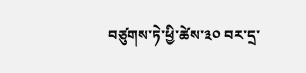བཙུགས་ཏེ་ཕྱི་ཚེས་༣༠ བར་དྲ་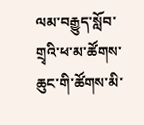ལམ་བརྒྱུད་སློབ་གྲྭའི་ཕ་མ་ཚོགས་ཆུང་གི་ཚོགས་མི་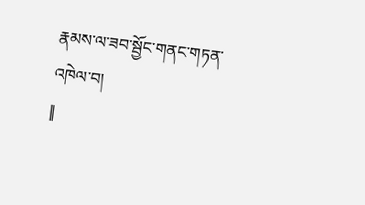རྣམས་ལ་ཟབ་སྦྱོང་གནང་གཏན་འཁེལ་བ།
||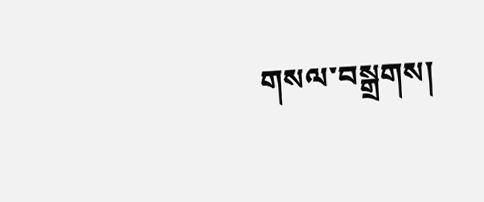གསལ་བསྒྲགས།